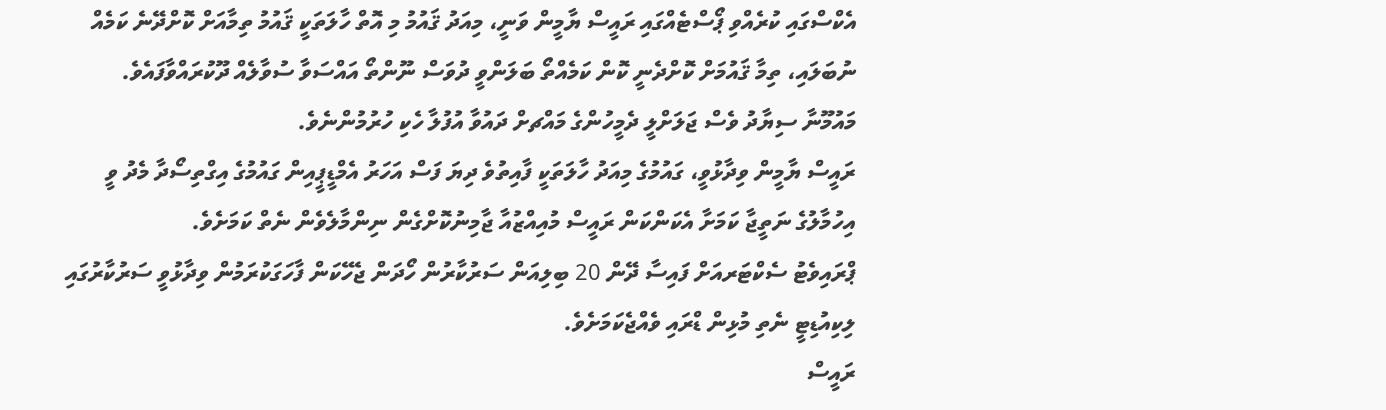އެކްސްގައި ކުރެއްވި ޕޯސްޓެއްގައި ރައީސް ޔާމީން ވަނީ، މިއަދު ޤައުމު މި އޮތް ހާލަތަކީ ޤައުމު ތިމާއަށް ކޮށްދޭނެ ކަމެއް ނުބަލައި، ތިމާ ޤައުމަށް ކޮށްދެނީ ކޮން ކަމެއްތޯ ބަލަންވީ ދުވަސް ނޫންތޯ އައްސަވާ ސުވާލެއް ދޫކުރައްވާފައެވެ.
މައުމޫނާ ސިޔާދު ވެސް ޖަލަށްލީ ދެމީހުންގެ މައްޗށް ދައުވާ އުފުލާ ހެކި ހުރުމުންނެވެ.
ރައީސް ޔާމީން ވިދާޅުވީ، ގައުމުގެ މިއަދު ހާލަތަކީ ފާއިތުވެ ދިޔަ ފަސް އަހަރު އެމްޑީޕީއިން ގައުމުގެ އިގްތިސޯދާ މެދު ވީ އިހުމާލުގެ ނަތީޖާ ކަމަށާ އެކަންކަން ރައީސް މުއިއްޒުއާ ޖާމިނުކޮށްގެން ނިންމާލެވެން ނެތް ކަމަށެވެ.
ޕްރައިވެޓު ސެކްޓަރއަށް ފައިސާ ދޭން 20 ބިލިއަން ސަރުކާރުން ހޯދަން ޖެހޭކަން ފާހަގަކުރަމުން ވިދާޅުވީ ސަރުކާރުގައި ލިކިއުޑިޓީ ނެތި މުޅިން ޑްރައި ވެއްޖެކަމަށެވެ.
ރައީސް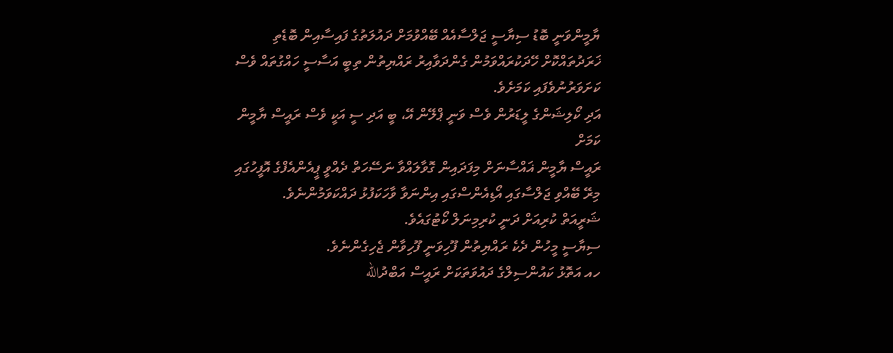ޔާމީންވަނީ ބޮޑު ސިޔާސީ ޖަލްސާއެއް ބޭއްވުމަށް ދައުލަތުގެ ފައިސާއިން ބޮޑެތި ޚަރަދުތައްކޮށް ހޭދަކުރައްވަމުން ގެންދަވާއިރު ރައްޔިތުން ތިބީ އަސާސީ ހައްގުތައް ވެސް ކަށަވަރުނުވެފައި ކަމަށެވެ.
އަދި ކޯލިޝަންގެ ލީޑަރުން ވެސް ވަނީ ޕްލޭން އޭ، ބީ އަދި ސީ އަކީ ވެސް ރައީސް ޔާމީން ކަމަށް
ރައީސް ޔާމީން ޣައްސާނަށް މިފަދައިން ގޮވާލައްވާ ނަސޭހަތް ދެއްވީ ޕީއެންއެފްގެ އޮފީހުގައި މިރޭ ބޭއްވި ޖަލްސާގައި އޯޑިއެންސްގައި އިންނަވާ ވާހަކަފުޅު ދައްކަވަމުންނެވެ.
ޝަރީއަތް ކުރިއަށް ދަނީ ކުރިމިނަލް ކޯޓުގައެވެ.
ސިޔާސީ މީހުން ދެކެ ރައްޔިތުން ފޫހިވަނީ ފޫހިވާން ޖެހިގެންނެވެ.
ހއ އަތޮޅު ކައުންސިލްގެ ދައުވަތަކަށް ރައީސް އަބްދުالله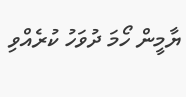ޔާމީން ހޯމަ ދުވަހު ކުރެއްވި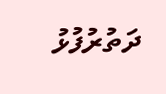ދަތުރުފުޅު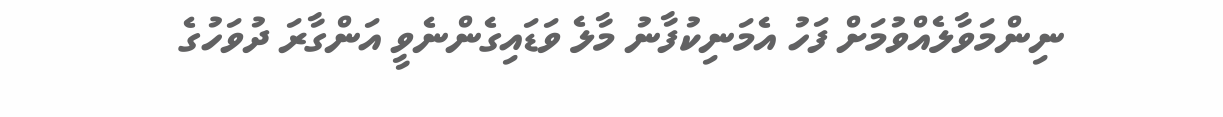ނިންމަވާލެއްވުމަށް ފަހު އެމަނިކުފާނު މާލެ ވަޑައިގެންނެވީ އަންގާރަ ދުވަހުގެ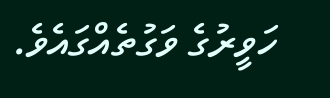ހަވީރުގެ ވަގުތެއްގައެވެ.